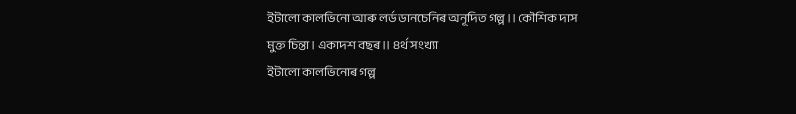ইটালো কালভিনো আৰু লৰ্ড ডানচেনিৰ অনূদিত গল্প ।। কৌশিক দাস
মুক্ত চিন্তা। একাদশ বছৰ।। ৪ৰ্থ সংখ্যা
ইটালো কালভিনোৰ গল্প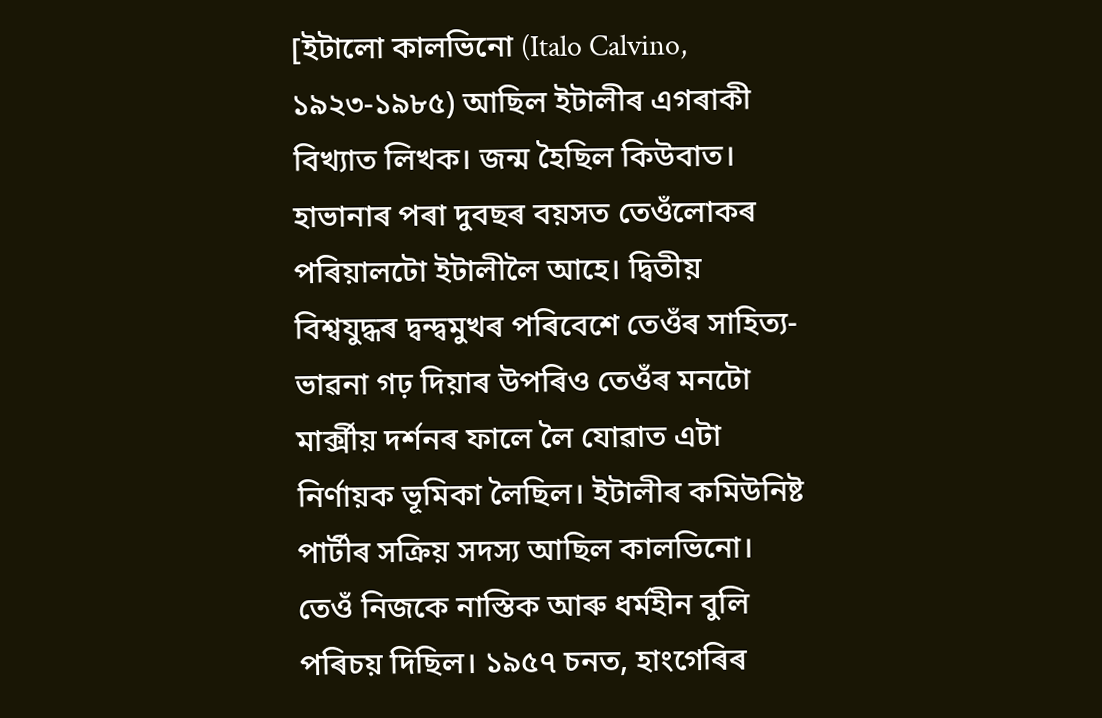[ইটালো কালভিনো (Italo Calvino, ১৯২৩-১৯৮৫) আছিল ইটালীৰ এগৰাকী বিখ্যাত লিখক। জন্ম হৈছিল কিউবাত। হাভানাৰ পৰা দুবছৰ বয়সত তেওঁলোকৰ পৰিয়ালটো ইটালীলৈ আহে। দ্বিতীয় বিশ্বযুদ্ধৰ দ্বন্দ্বমুখৰ পৰিবেশে তেওঁৰ সাহিত্য-ভাৱনা গঢ় দিয়াৰ উপৰিও তেওঁৰ মনটো মাৰ্ক্সীয় দৰ্শনৰ ফালে লৈ যোৱাত এটা নিৰ্ণায়ক ভূমিকা লৈছিল। ইটালীৰ কমিউনিষ্ট পাৰ্টীৰ সক্রিয় সদস্য আছিল কালভিনো। তেওঁ নিজকে নাস্তিক আৰু ধৰ্মহীন বুলি পৰিচয় দিছিল। ১৯৫৭ চনত, হাংগেৰিৰ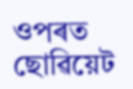ওপৰত ছোৱিয়েট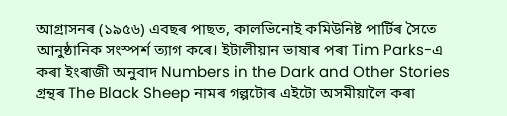আগ্রাসনৰ (১৯৫৬) এবছৰ পাছত, কালভিনোই কমিউনিষ্ট পাৰ্টিৰ সৈতে আনুষ্ঠানিক সংস্পৰ্শ ত্যাগ কৰে। ইটালীয়ান ভাষাৰ পৰা Tim Parks-এ কৰা ইংৰাজী অনুবাদ Numbers in the Dark and Other Stories গ্ৰন্থৰ The Black Sheep নামৰ গল্পটোৰ এইটো অসমীয়ালৈ কৰা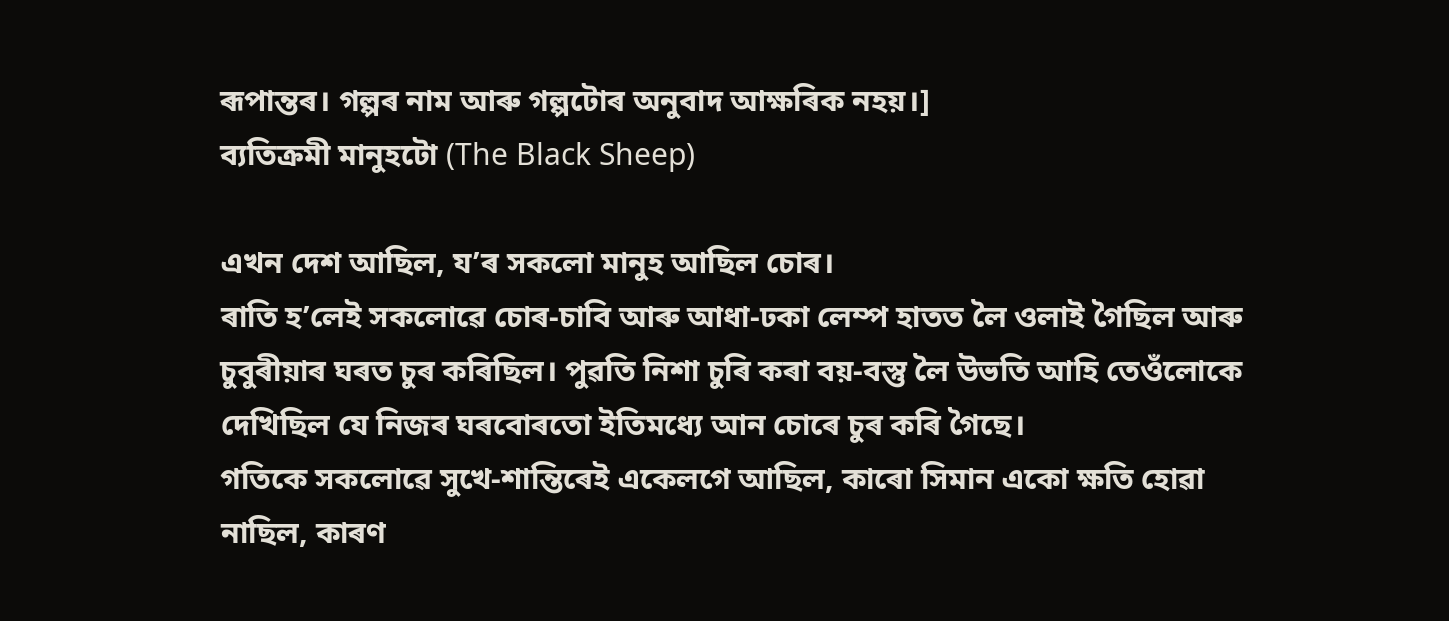ৰূপান্তৰ। গল্পৰ নাম আৰু গল্পটোৰ অনুবাদ আক্ষৰিক নহয়।]
ব্যতিক্ৰমী মানুহটো (The Black Sheep)

এখন দেশ আছিল, য’ৰ সকলো মানুহ আছিল চোৰ।
ৰাতি হ’লেই সকলোৱে চোৰ-চাবি আৰু আধা-ঢকা লেম্প হাতত লৈ ওলাই গৈছিল আৰু চুবুৰীয়াৰ ঘৰত চুৰ কৰিছিল। পুৱতি নিশা চুৰি কৰা বয়-বস্তু লৈ উভতি আহি তেওঁলোকে দেখিছিল যে নিজৰ ঘৰবোৰতো ইতিমধ্যে আন চোৰে চুৰ কৰি গৈছে।
গতিকে সকলোৱে সুখে-শান্তিৰেই একেলগে আছিল, কাৰো সিমান একো ক্ষতি হোৱা নাছিল, কাৰণ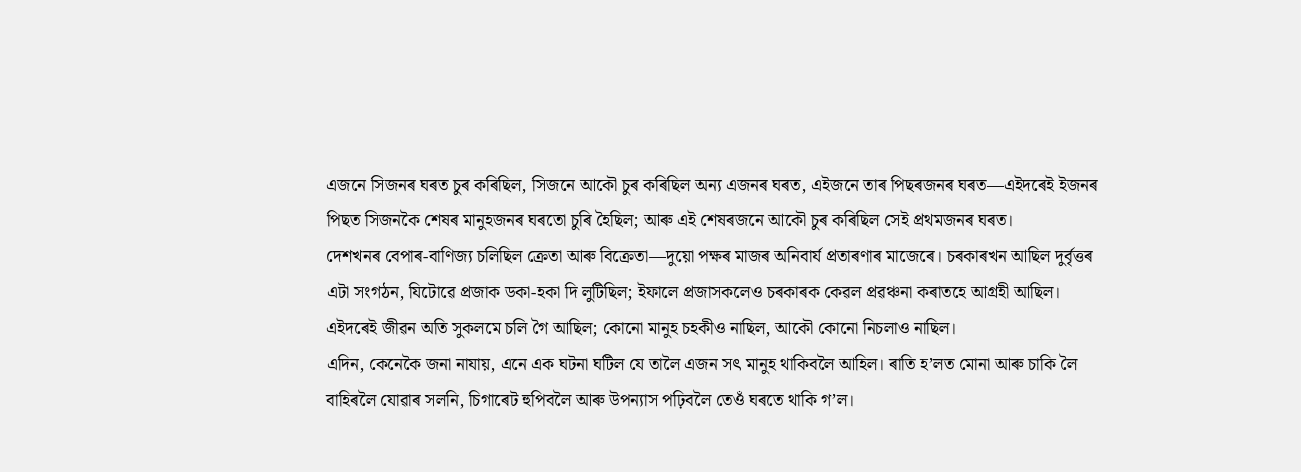এজনে সিজনৰ ঘৰত চুৰ কৰিছিল, সিজনে আকৌ চুৰ কৰিছিল অন্য এজনৰ ঘৰত, এইজনে তাৰ পিছৰজনৰ ঘৰত—এইদৰেই ইজনৰ পিছত সিজনকৈ শেষৰ মানুহজনৰ ঘৰতো চুৰি হৈছিল; আৰু এই শেষৰজনে আকৌ চুৰ কৰিছিল সেই প্ৰথমজনৰ ঘৰত।
দেশখনৰ বেপাৰ-বাণিজ্য চলিছিল ক্ৰেতা আৰু বিক্ৰেতা—দুয়ো পক্ষৰ মাজৰ অনিবাৰ্য প্ৰতাৰণাৰ মাজেৰে। চৰকাৰখন আছিল দুৰ্বৃত্তৰ এটা সংগঠন, যিটোৱে প্ৰজাক ডকা-হকা দি লুটিছিল; ইফালে প্ৰজাসকলেও চৰকাৰক কেৱল প্ৰৱঞ্চনা কৰাতহে আগ্ৰহী আছিল। এইদৰেই জীৱন অতি সুকলমে চলি গৈ আছিল; কোনো মানুহ চহকীও নাছিল, আকৌ কোনো নিচলাও নাছিল।
এদিন, কেনেকৈ জনা নাযায়, এনে এক ঘটনা ঘটিল যে তালৈ এজন সৎ মানুহ থাকিবলৈ আহিল। ৰাতি হ’লত মোনা আৰু চাকি লৈ বাহিৰলৈ যোৱাৰ সলনি, চিগাৰেট হুপিবলৈ আৰু উপন্যাস পঢ়িবলৈ তেওঁ ঘৰতে থাকি গ’ল।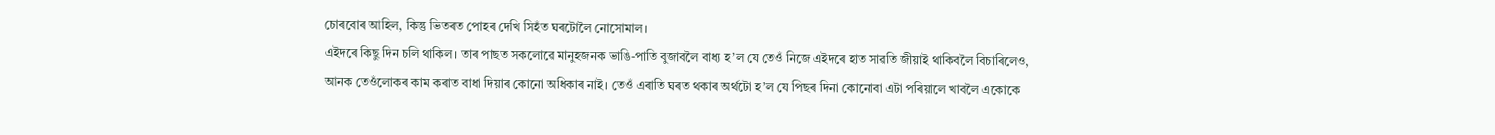চোৰবোৰ আহিল, কিন্তু ভিতৰত পোহৰ দেখি সিহঁত ঘৰটোলৈ নোসোমাল।
এইদৰে কিছু দিন চলি থাকিল। তাৰ পাছত সকলোৱে মানুহজনক ভাঙি-পাতি বুজাবলৈ বাধ্য হ’ল যে তেওঁ নিজে এইদৰে হাত সাৱতি জীয়াই থাকিবলৈ বিচাৰিলেও, আনক তেওঁলোকৰ কাম কৰাত বাধা দিয়াৰ কোনো অধিকাৰ নাই। তেওঁ এৰাতি ঘৰত থকাৰ অৰ্থটো হ’ল যে পিছৰ দিনা কোনোবা এটা পৰিয়ালে খাবলৈ একোকে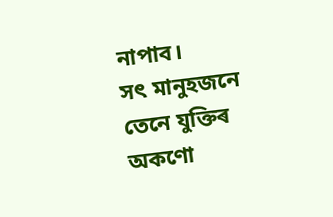নাপাব।
সৎ মানুহজনে তেনে যুক্তিৰ অকণো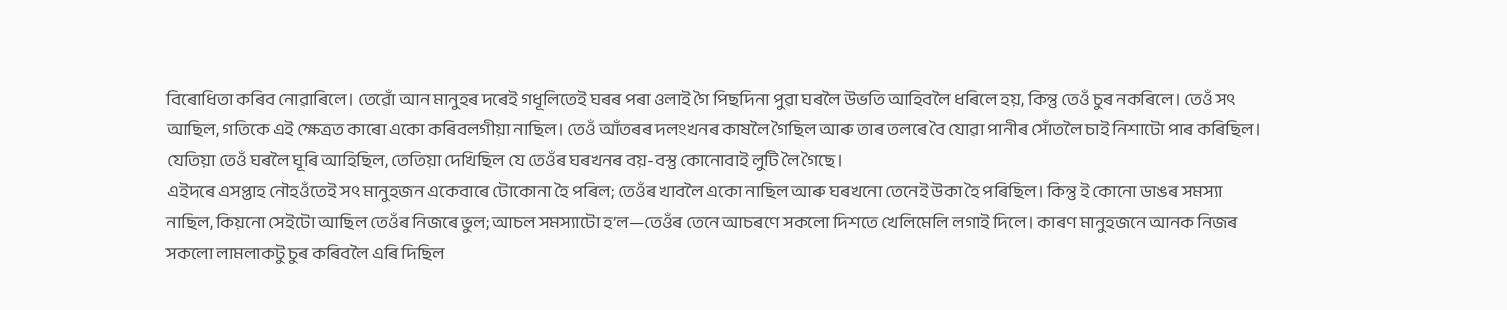বিৰোধিতা কৰিব নোৱাৰিলে। তেৱোঁ আন মানুহৰ দৰেই গধূলিতেই ঘৰৰ পৰা ওলাই গৈ পিছদিনা পুৱা ঘৰলৈ উভতি আহিবলৈ ধৰিলে হয়, কিন্তু তেওঁ চুৰ নকৰিলে। তেওঁ সৎ আছিল, গতিকে এই ক্ষেত্ৰত কাৰো একো কৰিবলগীয়া নাছিল। তেওঁ আঁতৰৰ দলংখনৰ কাষলৈ গৈছিল আৰু তাৰ তলৰে বৈ যোৱা পানীৰ সোঁতলৈ চাই নিশাটো পাৰ কৰিছিল। যেতিয়া তেওঁ ঘৰলৈ ঘূৰি আহিছিল, তেতিয়া দেখিছিল যে তেওঁৰ ঘৰখনৰ বয়-বস্তু কোনোবাই লুটি লৈ গৈছে।
এইদৰে এসপ্তাহ নৌহওঁতেই সৎ মানুহজন একেবাৰে টোকোনা হৈ পৰিল; তেওঁৰ খাবলৈ একো নাছিল আৰু ঘৰখনো তেনেই উকা হৈ পৰিছিল। কিন্তু ই কোনো ডাঙৰ সমস্যা নাছিল, কিয়নো সেইটো আছিল তেওঁৰ নিজৰে ভুল; আচল সমস্যাটো হ’ল—তেওঁৰ তেনে আচৰণে সকলো দিশতে খেলিমেলি লগাই দিলে। কাৰণ মানুহজনে আনক নিজৰ সকলো লামলাকটু চুৰ কৰিবলৈ এৰি দিছিল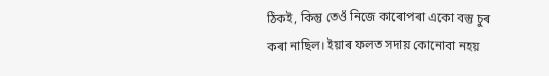ঠিকই, কিন্তু তেওঁ নিজে কাৰোপৰা একো বস্তু চুৰ কৰা নাছিল। ইয়াৰ ফলত সদায় কোনোবা নহয়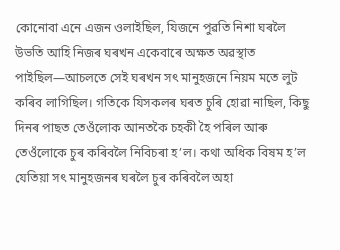কোনোবা এনে এজন ওলাইছিল, যিজনে পুৱতি নিশা ঘৰলৈ উভতি আহি নিজৰ ঘৰখন একেবাৰে অক্ষত অৱস্থাত পাইছিল—আচলতে সেই ঘৰখন সৎ মানুহজনে নিয়ম মতে লুট কৰিব লাগিছিল। গতিকে যিসকলৰ ঘৰত চুৰি হোৱা নাছিল, কিছু দিনৰ পাছত তেওঁলোক আনতকৈ চহকী হৈ পৰিল আৰু তেওঁলোকে চুৰ কৰিবলৈ নিবিচৰা হ’ল। কথা অধিক বিষম হ’ল যেতিয়া সৎ মানুহজনৰ ঘৰলৈ চুৰ কৰিবলৈ অহা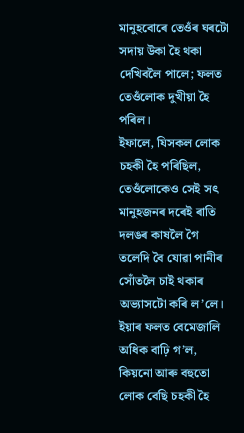মানুহবোৰে তেওঁৰ ঘৰটো সদায় উকা হৈ থকা দেখিবলৈ পালে; ফলত তেওঁলোক দুখীয়া হৈ পৰিল।
ইফালে, যিসকল লোক চহকী হৈ পৰিছিল, তেওঁলোকেও সেই সৎ মানুহজনৰ দৰেই ৰাতি দলঙৰ কাষলৈ গৈ তলেদি বৈ যোৱা পানীৰ সোঁতলৈ চাই থকাৰ অভ্যাসটো কৰি ল’লে। ইয়াৰ ফলত বেমেজালি অধিক বাঢ়ি গ’ল, কিয়নো আৰু বহুতো লোক বেছি চহকী হৈ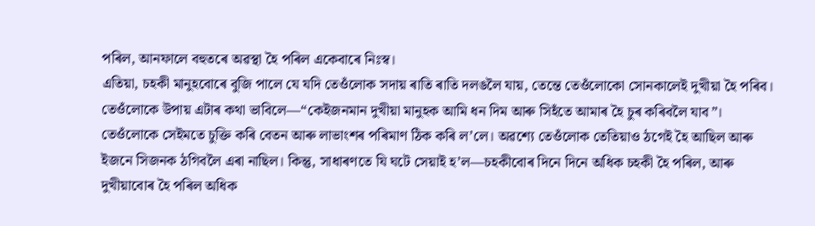পৰিল, আনফালে বহুতৰে অৱস্থা হৈ পৰিল একেবাৰে নিঃস্ব।
এতিয়া, চহকী মানুহবোৰে বুজি পালে যে যদি তেওঁলোক সদায় ৰাতি ৰাতি দলঙলৈ যায়, তেন্তে তেওঁলোকো সোনকালেই দুখীয়া হৈ পৰিব। তেওঁলোকে উপায় এটাৰ কথা ভাবিলে—“কেইজনমান দুখীয়া মানুহক আমি ধন দিম আৰু সিহঁতে আমাৰ হৈ চুৰ কৰিবলৈ যাব”। তেওঁলোকে সেইমতে চুক্তি কৰি বেতন আৰু লাভাংশৰ পৰিমাণ ঠিক কৰি ল’লে। অৱশ্যে তেওঁলোক তেতিয়াও ঠগেই হৈ আছিল আৰু ইজনে সিজনক ঠগিবলৈ এৰা নাছিল। কিন্তু, সাধাৰণতে যি ঘটে সেয়াই হ’ল—চহকীবোৰ দিনে দিনে অধিক চহকী হৈ পৰিল, আৰু দুখীয়াবোৰ হৈ পৰিল অধিক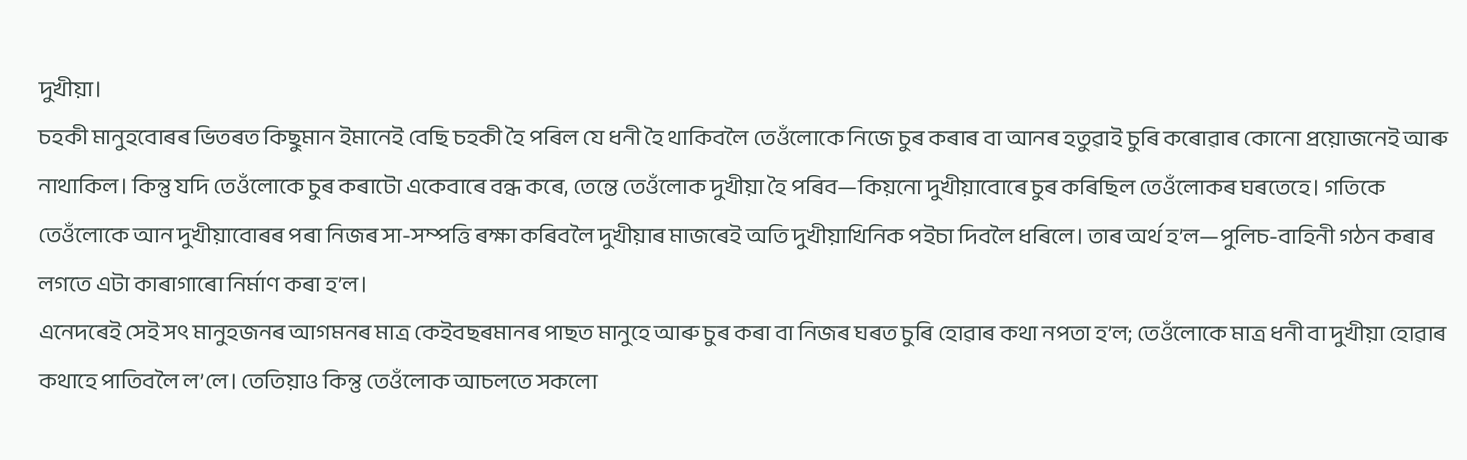দুখীয়া।
চহকী মানুহবোৰৰ ভিতৰত কিছুমান ইমানেই বেছি চহকী হৈ পৰিল যে ধনী হৈ থাকিবলৈ তেওঁলোকে নিজে চুৰ কৰাৰ বা আনৰ হতুৱাই চুৰি কৰোৱাৰ কোনো প্ৰয়োজনেই আৰু নাথাকিল। কিন্তু যদি তেওঁলোকে চুৰ কৰাটো একেবাৰে বন্ধ কৰে, তেন্তে তেওঁলোক দুখীয়া হৈ পৰিব—কিয়নো দুখীয়াবোৰে চুৰ কৰিছিল তেওঁলোকৰ ঘৰতেহে। গতিকে তেওঁলোকে আন দুখীয়াবোৰৰ পৰা নিজৰ সা-সম্পত্তি ৰক্ষা কৰিবলৈ দুখীয়াৰ মাজৰেই অতি দুখীয়াখিনিক পইচা দিবলৈ ধৰিলে। তাৰ অৰ্থ হ’ল—পুলিচ-বাহিনী গঠন কৰাৰ লগতে এটা কাৰাগাৰো নিৰ্মাণ কৰা হ’ল।
এনেদৰেই সেই সৎ মানুহজনৰ আগমনৰ মাত্ৰ কেইবছৰমানৰ পাছত মানুহে আৰু চুৰ কৰা বা নিজৰ ঘৰত চুৰি হোৱাৰ কথা নপতা হ’ল; তেওঁলোকে মাত্ৰ ধনী বা দুখীয়া হোৱাৰ কথাহে পাতিবলৈ ল’লে। তেতিয়াও কিন্তু তেওঁলোক আচলতে সকলো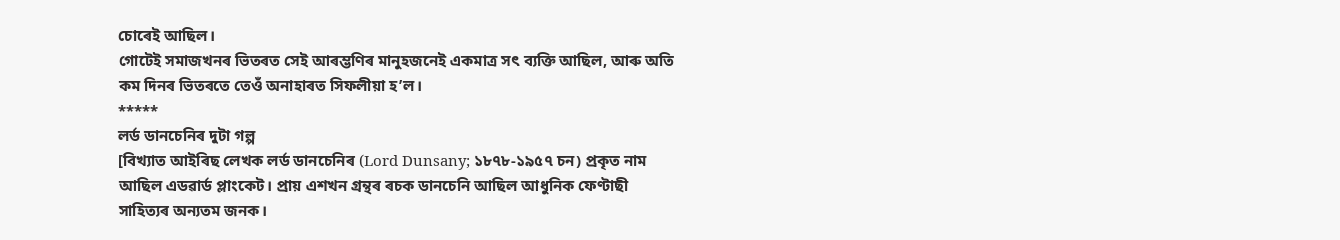চোৰেই আছিল।
গোটেই সমাজখনৰ ভিতৰত সেই আৰম্ভণিৰ মানুহজনেই একমাত্ৰ সৎ ব্যক্তি আছিল, আৰু অতি কম দিনৰ ভিতৰতে তেওঁ অনাহাৰত সিফলীয়া হ’ল।
*****
লৰ্ড ডানচেনিৰ দুটা গল্প
[বিখ্যাত আইৰিছ লেখক লৰ্ড ডানচেনিৰ (Lord Dunsany; ১৮৭৮-১৯৫৭ চন) প্ৰকৃত নাম আছিল এডৱাৰ্ড প্লাংকেট। প্ৰায় এশখন গ্ৰন্থৰ ৰচক ডানচেনি আছিল আধুনিক ফেণ্টাছী সাহিত্যৰ অন্যতম জনক।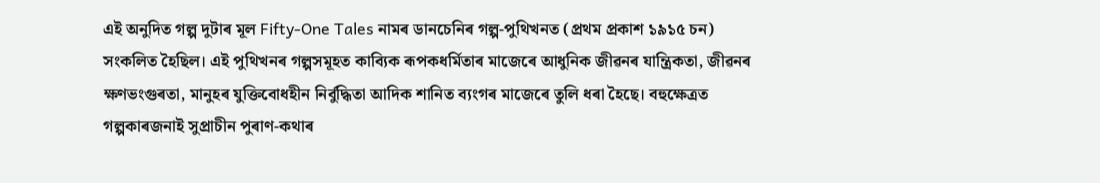এই অনুদিত গল্প দুটাৰ মূল Fifty-One Tales নামৰ ডানচেনিৰ গল্প-পুথিখনত (প্ৰথম প্ৰকাশ ১৯১৫ চন) সংকলিত হৈছিল। এই পুথিখনৰ গল্পসমূহত কাব্যিক ৰূপকধৰ্মিতাৰ মাজেৰে আধুনিক জীৱনৰ যান্ত্ৰিকতা, জীৱনৰ ক্ষণভংগুৰতা, মানুহৰ যুক্তিবোধহীন নিৰ্বুদ্ধিতা আদিক শানিত ব্যংগৰ মাজেৰে তুলি ধৰা হৈছে। বহুক্ষেত্ৰত গল্পকাৰজনাই সুপ্ৰাচীন পুৰাণ-কথাৰ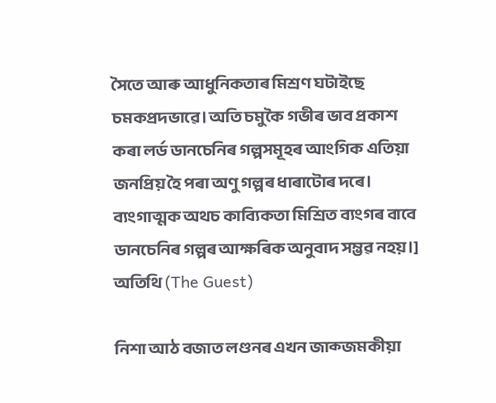সৈতে আৰু আধুনিকতাৰ মিশ্ৰণ ঘটাইছে চমকপ্ৰদভাৱে। অতি চমুকৈ গভীৰ ভাব প্ৰকাশ কৰা লৰ্ড ডানচেনিৰ গল্পসমূহৰ আংগিক এতিয়া জনপ্ৰিয় হৈ পৰা অণু গল্পৰ ধাৰাটোৰ দৰে। ব্যংগাত্মক অথচ কাব্যিকতা মিশ্ৰিত ব্যংগৰ বাবে ডানচেনিৰ গল্পৰ আক্ষৰিক অনুবাদ সম্ভৱ নহয়।]
অতিথি (The Guest)

নিশা আঠ বজাত লণ্ডনৰ এখন জাক্জমকীয়া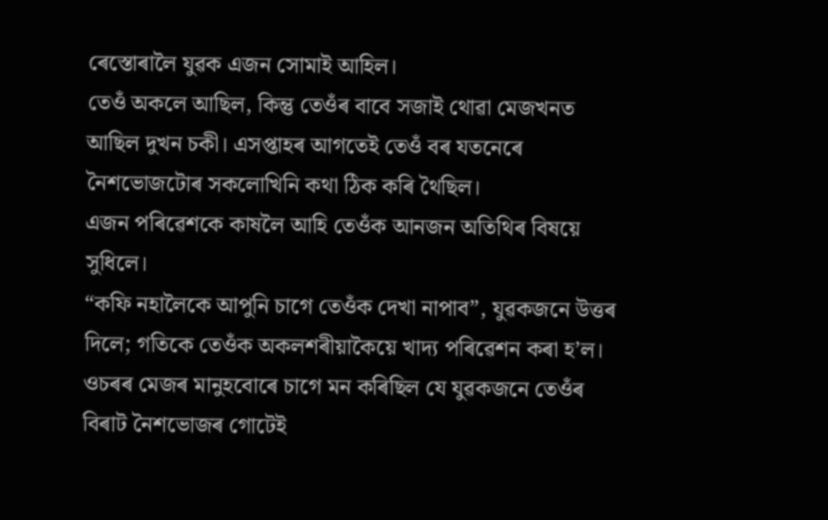ৰেস্তোৰালৈ যুৱক এজন সোমাই আহিল।
তেওঁ অকলে আছিল, কিন্তু তেওঁৰ বাবে সজাই থোৱা মেজখনত আছিল দুখন চকী। এসপ্তাহৰ আগতেই তেওঁ বৰ যতনেৰে নৈশভোজটোৰ সকলোখিনি কথা ঠিক কৰি থৈছিল।
এজন পৰিৱেশকে কাষলৈ আহি তেওঁক আনজন অতিথিৰ বিষয়ে সুধিলে।
“কফি নহালৈকে আপুনি চাগে তেওঁক দেখা নাপাব”, যুৱকজনে উত্তৰ দিলে; গতিকে তেওঁক অকলশৰীয়াকৈয়ে খাদ্য পৰিৱেশন কৰা হ’ল।
ওচৰৰ মেজৰ মানুহবোৰে চাগে মন কৰিছিল যে যুৱকজনে তেওঁৰ বিৰাট নৈশভোজৰ গোটেই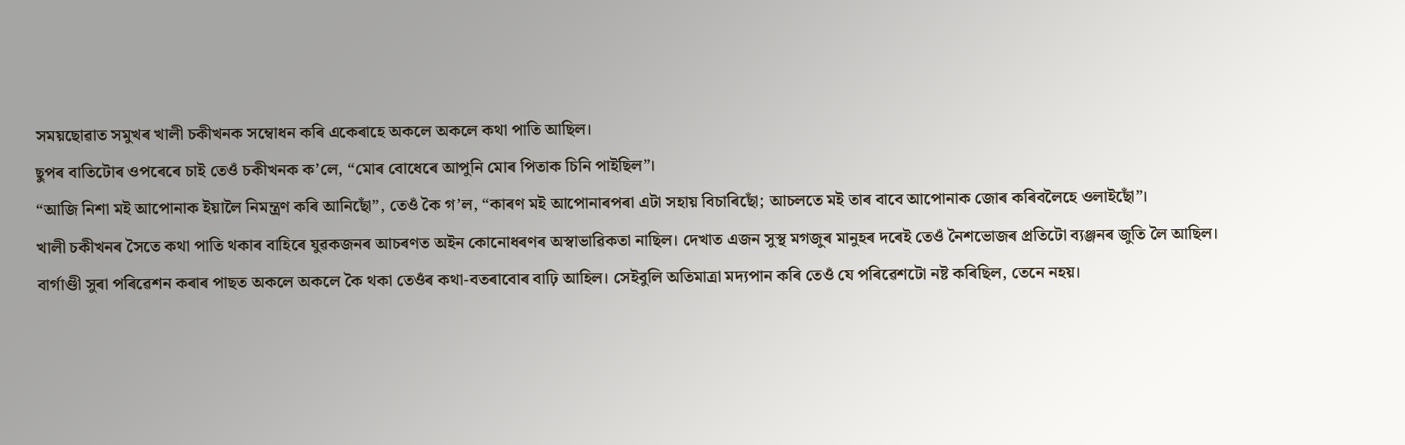সময়ছোৱাত সমুখৰ খালী চকীখনক সম্বোধন কৰি একেৰাহে অকলে অকলে কথা পাতি আছিল।
ছুপৰ বাতিটোৰ ওপৰেৰে চাই তেওঁ চকীখনক ক’লে, “মোৰ বোধেৰে আপুনি মোৰ পিতাক চিনি পাইছিল”।
“আজি নিশা মই আপোনাক ইয়ালৈ নিমন্ত্ৰণ কৰি আনিছোঁ”, তেওঁ কৈ গ’ল, “কাৰণ মই আপোনাৰপৰা এটা সহায় বিচাৰিছোঁ; আচলতে মই তাৰ বাবে আপোনাক জোৰ কৰিবলৈহে ওলাইছোঁ”।
খালী চকীখনৰ সৈতে কথা পাতি থকাৰ বাহিৰে যুৱকজনৰ আচৰণত অইন কোনোধৰণৰ অস্বাভাৱিকতা নাছিল। দেখাত এজন সুস্থ মগজুৰ মানুহৰ দৰেই তেওঁ নৈশভোজৰ প্ৰতিটো ব্যঞ্জনৰ জুতি লৈ আছিল।
বাৰ্গাণ্ডী সুৰা পৰিৱেশন কৰাৰ পাছত অকলে অকলে কৈ থকা তেওঁৰ কথা-বতৰাবোৰ বাঢ়ি আহিল। সেইবুলি অতিমাত্ৰা মদ্যপান কৰি তেওঁ যে পৰিৱেশটো নষ্ট কৰিছিল, তেনে নহয়।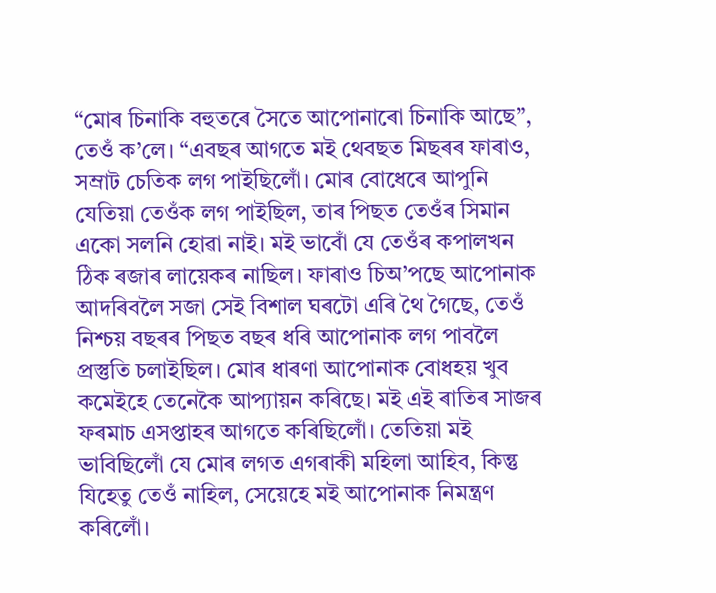“মোৰ চিনাকি বহুতৰে সৈতে আপোনাৰো চিনাকি আছে”, তেওঁ ক’লে। “এবছৰ আগতে মই থেবছত মিছৰৰ ফাৰাও, সম্ৰাট চেতিক লগ পাইছিলোঁ। মোৰ বোধেৰে আপুনি যেতিয়া তেওঁক লগ পাইছিল, তাৰ পিছত তেওঁৰ সিমান একো সলনি হোৱা নাই। মই ভাবোঁ যে তেওঁৰ কপালখন ঠিক ৰজাৰ লায়েকৰ নাছিল। ফাৰাও চিঅ’পছে আপোনাক আদৰিবলৈ সজা সেই বিশাল ঘৰটো এৰি থৈ গৈছে, তেওঁ নিশ্চয় বছৰৰ পিছত বছৰ ধৰি আপোনাক লগ পাবলৈ প্ৰস্তুতি চলাইছিল। মোৰ ধাৰণা আপোনাক বোধহয় খুব কমেইহে তেনেকৈ আপ্যায়ন কৰিছে। মই এই ৰাতিৰ সাজৰ ফৰমাচ এসপ্তাহৰ আগতে কৰিছিলোঁ। তেতিয়া মই ভাবিছিলোঁ যে মোৰ লগত এগৰাকী মহিলা আহিব, কিন্তু যিহেতু তেওঁ নাহিল, সেয়েহে মই আপোনাক নিমন্ত্ৰণ কৰিলোঁ।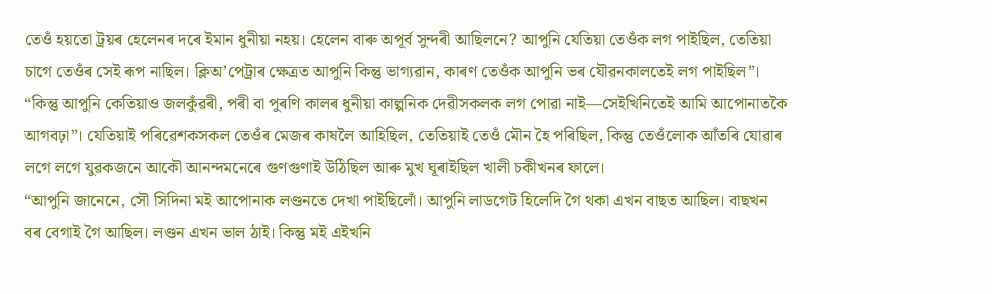তেওঁ হয়তো ট্ৰয়ৰ হেলেনৰ দৰে ইমান ধুনীয়া নহয়। হেলেন বাৰু অপূৰ্ব সুন্দৰী আছিলনে? আপুনি যেতিয়া তেওঁক লগ পাইছিল, তেতিয়া চাগে তেওঁৰ সেই ৰূপ নাছিল। ক্লিঅ’পেট্ৰাৰ ক্ষেত্ৰত আপুনি কিন্তু ভাগ্যৱান, কাৰণ তেওঁক আপুনি ভৰ যৌৱনকালতেই লগ পাইছিল”।
“কিন্তু আপুনি কেতিয়াও জলকুঁৱৰী, পৰী বা পুৰণি কালৰ ধুনীয়া কাল্পনিক দেৱীসকলক লগ পোৱা নাই—সেইখিনিতেই আমি আপোনাতকৈ আগবঢ়া”। যেতিয়াই পৰিৱেশকসকল তেওঁৰ মেজৰ কাষলৈ আহিছিল, তেতিয়াই তেওঁ মৌন হৈ পৰিছিল, কিন্তু তেওঁলোক আঁতৰি যোৱাৰ লগে লগে যুৱকজনে আকৌ আনন্দমনেৰে গুণগুণাই উঠিছিল আৰু মুখ ঘূৰাইছিল খালী চকীখনৰ ফালে।
“আপুনি জানেনে, সৌ সিদিনা মই আপোনাক লণ্ডনতে দেখা পাইছিলোঁ। আপুনি লাডগেট হিলেদি গৈ থকা এখন বাছত আছিল। বাছখন বৰ বেগাই গৈ আছিল। লণ্ডন এখন ভাল ঠাই। কিন্তু মই এইখনি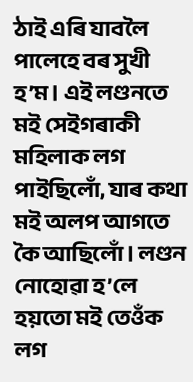ঠাই এৰি যাবলৈ পালেহে বৰ সুখী হ’ম। এই লণ্ডনতে মই সেইগৰাকী মহিলাক লগ পাইছিলোঁ, যাৰ কথা মই অলপ আগতে কৈ আছিলোঁ। লণ্ডন নোহোৱা হ’লে হয়তো মই তেওঁক লগ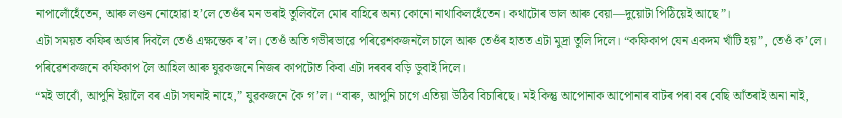নাপালোঁহেঁতেন, আৰু লণ্ডন নোহোৱা হ’লে তেওঁৰ মন ভৰাই তুলিবলৈ মোৰ বাহিৰে অন্য কোনো নাথাকিলহেঁতেন। কথাটোৰ ভাল আৰু বেয়া—দুয়োটা পিঠিয়েই আছে”।
এটা সময়ত কফিৰ অৰ্ডাৰ দিবলৈ তেওঁ এক্ষন্তেক ৰ’ল। তেওঁ অতি গভীৰভাৱে পৰিৱেশকজনলৈ চালে আৰু তেওঁৰ হাতত এটা মুদ্ৰা তুলি দিলে। “কফিকাপ যেন একদম খাঁটি হয়”, তেওঁ ক’লে।
পৰিৱেশকজনে কফিকাপ লৈ আহিল আৰু যুৱকজনে নিজৰ কাপটোত কিবা এটা দৰবৰ বড়ি ডুবাই দিলে।
“মই ভাবোঁ, আপুনি ইয়ালৈ বৰ এটা সঘনাই নাহে,” যুৱকজনে কৈ গ’ল। “বাৰু, আপুনি চাগে এতিয়া উঠিব বিচাৰিছে। মই কিন্তু আপোনাক আপোনাৰ বাটৰ পৰা বৰ বেছি আঁতৰাই অনা নাই,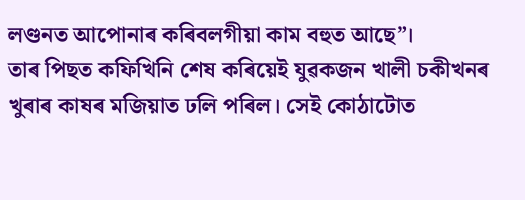লণ্ডনত আপোনাৰ কৰিবলগীয়া কাম বহুত আছে”।
তাৰ পিছত কফিখিনি শেষ কৰিয়েই যুৱকজন খালী চকীখনৰ খুৰাৰ কাষৰ মজিয়াত ঢলি পৰিল। সেই কোঠাটোত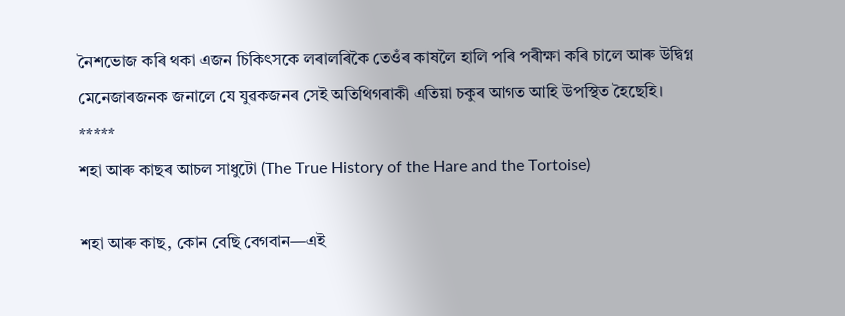নৈশভোজ কৰি থকা এজন চিকিৎসকে লৰালৰিকৈ তেওঁৰ কাষলৈ হালি পৰি পৰীক্ষা কৰি চালে আৰু উদ্বিগ্ন মেনেজাৰজনক জনালে যে যুৱকজনৰ সেই অতিথিগৰাকী এতিয়া চকুৰ আগত আহি উপস্থিত হৈছেহি।
*****
শহা আৰু কাছৰ আচল সাধুটো (The True History of the Hare and the Tortoise)

শহা আৰু কাছ, কোন বেছি বেগবান—এই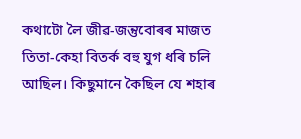কথাটো লৈ জীৱ-জন্তুবোৰৰ মাজত তিতা-কেহা বিতৰ্ক বহু যুগ ধৰি চলি আছিল। কিছুমানে কৈছিল যে শহাৰ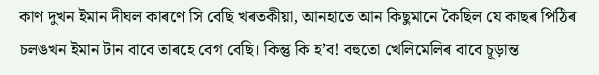কাণ দুখন ইমান দীঘল কাৰণে সি বেছি খৰতকীয়া, আনহাতে আন কিছুমানে কৈছিল যে কাছৰ পিঠিৰ চলঙখন ইমান টান বাবে তাৰহে বেগ বেছি। কিন্তু কি হ’ব! বহুতো খেলিমেলিৰ বাবে চূড়ান্ত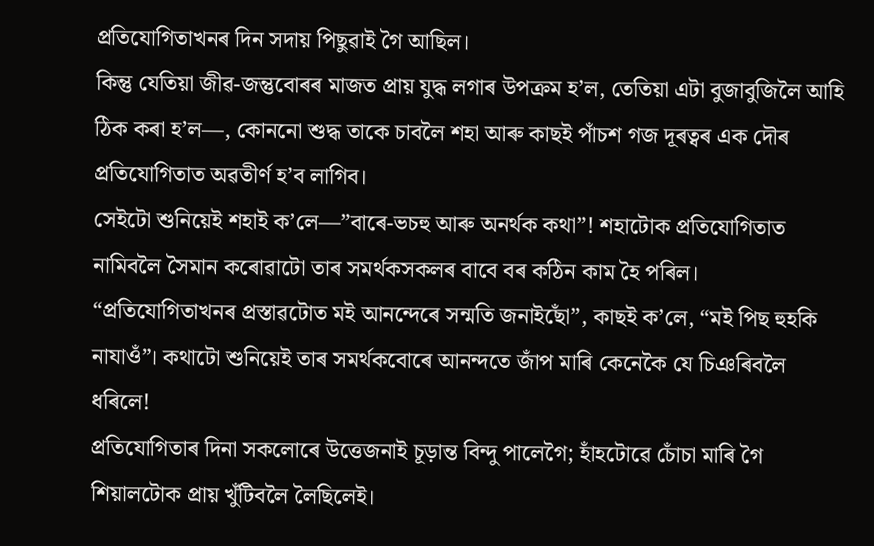প্ৰতিযোগিতাখনৰ দিন সদায় পিছুৱাই গৈ আছিল।
কিন্তু যেতিয়া জীৱ-জন্তুবোৰৰ মাজত প্ৰায় যুদ্ধ লগাৰ উপক্ৰম হ’ল, তেতিয়া এটা বুজাবুজিলৈ আহি ঠিক কৰা হ’ল—, কোননো শুদ্ধ তাকে চাবলৈ শহা আৰু কাছই পাঁচশ গজ দূৰত্বৰ এক দৌৰ প্ৰতিযোগিতাত অৱতীৰ্ণ হ’ব লাগিব।
সেইটো শুনিয়েই শহাই ক’লে—”বাৰে-ভচহু আৰু অনৰ্থক কথা”! শহাটোক প্ৰতিযোগিতাত নামিবলৈ সৈমান কৰোৱাটো তাৰ সমৰ্থকসকলৰ বাবে বৰ কঠিন কাম হৈ পৰিল।
“প্ৰতিযোগিতাখনৰ প্ৰস্তাৱটোত মই আনন্দেৰে সন্মতি জনাইছোঁ”, কাছই ক’লে, “মই পিছ হুহকি নাযাওঁ”। কথাটো শুনিয়েই তাৰ সমৰ্থকবোৰে আনন্দতে জাঁপ মাৰি কেনেকৈ যে চিঞৰিবলৈ ধৰিলে!
প্ৰতিযোগিতাৰ দিনা সকলোৰে উত্তেজনাই চূড়ান্ত বিন্দু পালেগৈ; হাঁহটোৱে চোঁচা মাৰি গৈ শিয়ালটোক প্ৰায় খুঁটিবলৈ লৈছিলেই।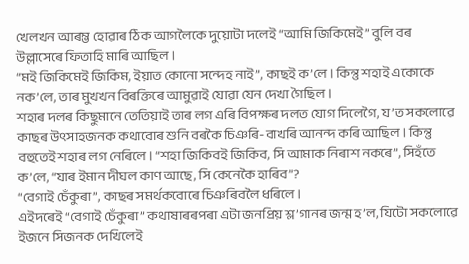খেলখন আৰম্ভ হোৱাৰ ঠিক আগলৈকে দুয়োটা দলেই “আমি জিকিমেই” বুলি বৰ উল্লাসেৰে ফিতাহি মাৰি আছিল।
“মই জিকিমেই জিকিম, ইয়াত কোনো সন্দেহ নাই”, কাছই ক’লে। কিন্তু শহাই একোকে নক’লে, তাৰ মুখখন বিৰক্তিৰে আমুৱাই যোৱা যেন দেখা গৈছিল।
শহাৰ দলৰ কিছুমানে তেতিয়াই তাৰ লগ এৰি বিপক্ষৰ দলত যোগ দিলেগৈ, য’ত সকলোৱে কাছৰ উৎসাহজনক কথাবোৰ শুনি বৰকৈ চিঞৰি-বাখৰি আনন্দ কৰি আছিল। কিন্তু বহুতেই শহাৰ লগ নেৰিলে। “শহা জিকিবই জিকিব, সি আমাক নিৰাশ নকৰে”, সিহঁতে ক’লে, “যাৰ ইমান দীঘল কাণ আছে, সি কেনেকৈ হাৰিব”?
“বেগাই চেঁকুৰা”, কাছৰ সমৰ্থকবোৰে চিঞৰিবলৈ ধৰিলে।
এইদৰেই “বেগাই চেঁকুৰা” কথাষাৰৰপৰা এটা জনপ্ৰিয় শ্ল’গানৰ জন্ম হ’ল, যিটো সকলোৱে ইজনে সিজনক দেখিলেই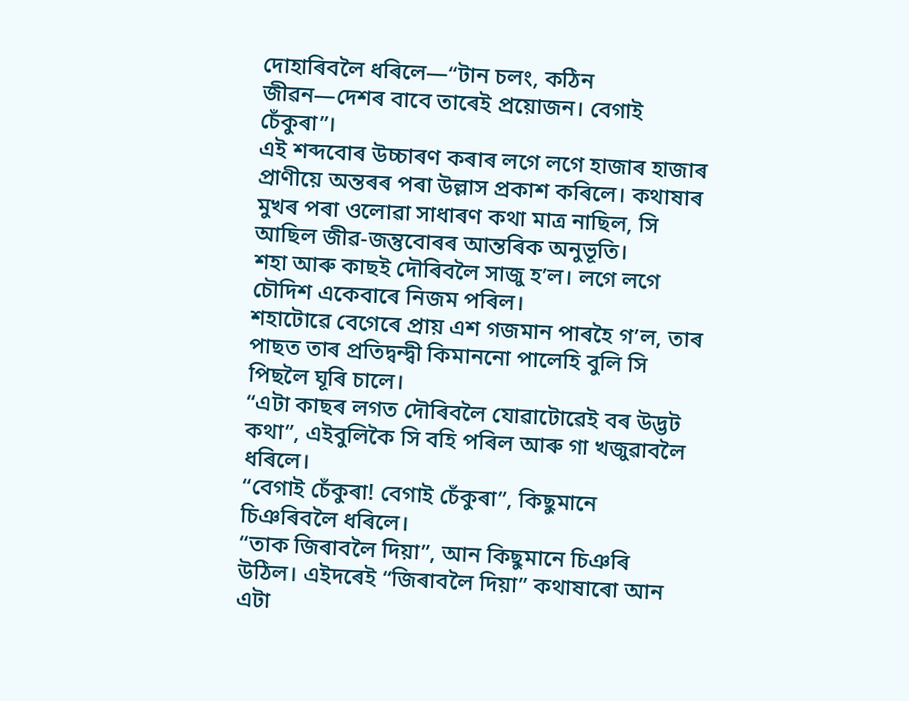দোহাৰিবলৈ ধৰিলে—“টান চলং, কঠিন জীৱন—দেশৰ বাবে তাৰেই প্ৰয়োজন। বেগাই চেঁকুৰা”।
এই শব্দবোৰ উচ্চাৰণ কৰাৰ লগে লগে হাজাৰ হাজাৰ প্ৰাণীয়ে অন্তৰৰ পৰা উল্লাস প্ৰকাশ কৰিলে। কথাষাৰ মুখৰ পৰা ওলোৱা সাধাৰণ কথা মাত্ৰ নাছিল, সি আছিল জীৱ-জন্তুবোৰৰ আন্তৰিক অনুভূতি।
শহা আৰু কাছই দৌৰিবলৈ সাজু হ’ল। লগে লগে চৌদিশ একেবাৰে নিজম পৰিল।
শহাটোৱে বেগেৰে প্ৰায় এশ গজমান পাৰহৈ গ’ল, তাৰ পাছত তাৰ প্রতিদ্বন্দ্বী কিমাননো পালেহি বুলি সি পিছলৈ ঘূৰি চালে।
“এটা কাছৰ লগত দৌৰিবলৈ যোৱাটোৱেই বৰ উদ্ভট কথা”, এইবুলিকৈ সি বহি পৰিল আৰু গা খজুৱাবলৈ ধৰিলে।
“বেগাই চেঁকুৰা! বেগাই চেঁকুৰা”, কিছুমানে চিঞৰিবলৈ ধৰিলে।
“তাক জিৰাবলৈ দিয়া”, আন কিছুমানে চিঞৰি উঠিল। এইদৰেই “জিৰাবলৈ দিয়া” কথাষাৰো আন এটা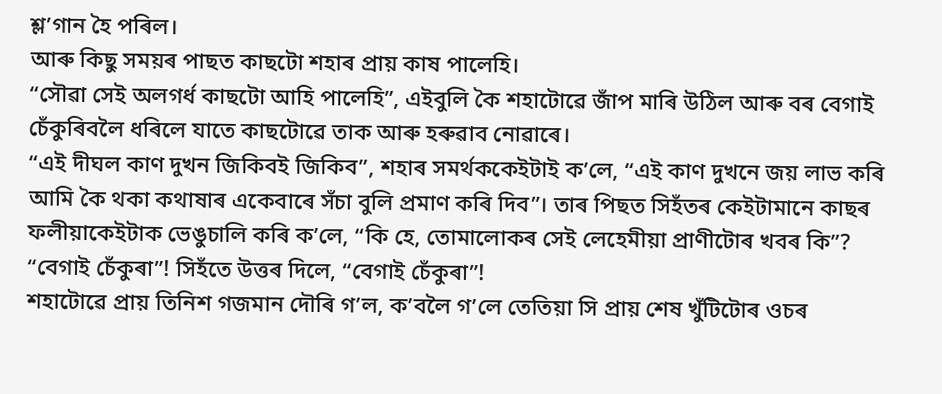শ্ল’গান হৈ পৰিল।
আৰু কিছু সময়ৰ পাছত কাছটো শহাৰ প্ৰায় কাষ পালেহি।
“সৌৱা সেই অলগৰ্ধ কাছটো আহি পালেহি”, এইবুলি কৈ শহাটোৱে জাঁপ মাৰি উঠিল আৰু বৰ বেগাই চেঁকুৰিবলৈ ধৰিলে যাতে কাছটোৱে তাক আৰু হৰুৱাব নোৱাৰে।
“এই দীঘল কাণ দুখন জিকিবই জিকিব”, শহাৰ সমৰ্থককেইটাই ক’লে, “এই কাণ দুখনে জয় লাভ কৰি আমি কৈ থকা কথাষাৰ একেবাৰে সঁচা বুলি প্ৰমাণ কৰি দিব”। তাৰ পিছত সিহঁতৰ কেইটামানে কাছৰ ফলীয়াকেইটাক ভেঙুচালি কৰি ক’লে, “কি হে, তোমালোকৰ সেই লেহেমীয়া প্ৰাণীটোৰ খবৰ কি”?
“বেগাই চেঁকুৰা”! সিহঁতে উত্তৰ দিলে, “বেগাই চেঁকুৰা”!
শহাটোৱে প্ৰায় তিনিশ গজমান দৌৰি গ’ল, ক’বলৈ গ’লে তেতিয়া সি প্ৰায় শেষ খুঁটিটোৰ ওচৰ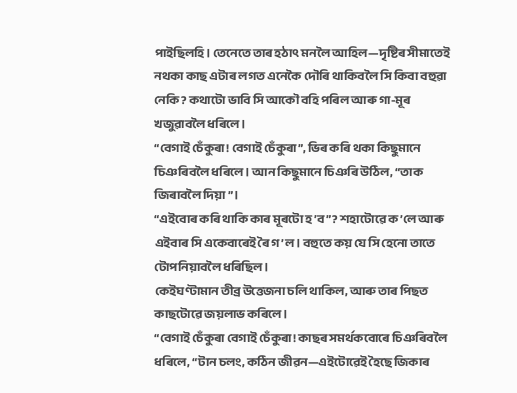পাইছিলহি। তেনেতে তাৰ হঠাৎ মনলৈ আহিল—দৃষ্টিৰ সীমাতেই নথকা কাছ এটাৰ লগত এনেকৈ দৌৰি থাকিবলৈ সি কিবা বহুৱা নেকি? কথাটো ভাবি সি আকৌ বহি পৰিল আৰু গা-মূৰ খজুৱাবলৈ ধৰিলে।
“বেগাই চেঁকুৰা! বেগাই চেঁকুৰা”, ভিৰ কৰি থকা কিছুমানে চিঞৰিবলৈ ধৰিলে। আন কিছুমানে চিঞৰি উঠিল, “তাক জিৰাবলৈ দিয়া”।
“এইবোৰ কৰি থাকি কাৰ মূৰটো হ’ব”? শহাটোৱে ক’লে আৰু এইবাৰ সি একেবাৰেই ৰৈ গ’ল। বহুতে কয় যে সি হেনো তাতে টোপনিয়াবলৈ ধৰিছিল।
কেইঘণ্টামান তীব্ৰ উত্তেজনা চলি থাকিল, আৰু তাৰ পিছত কাছটোৱে জয়লাভ কৰিলে।
“বেগাই চেঁকুৰা বেগাই চেঁকুৰা! কাছৰ সমৰ্থকবোৰে চিঞৰিবলৈ ধৰিলে, “টান চলং, কঠিন জীৱন—এইটোৱেই হৈছে জিকাৰ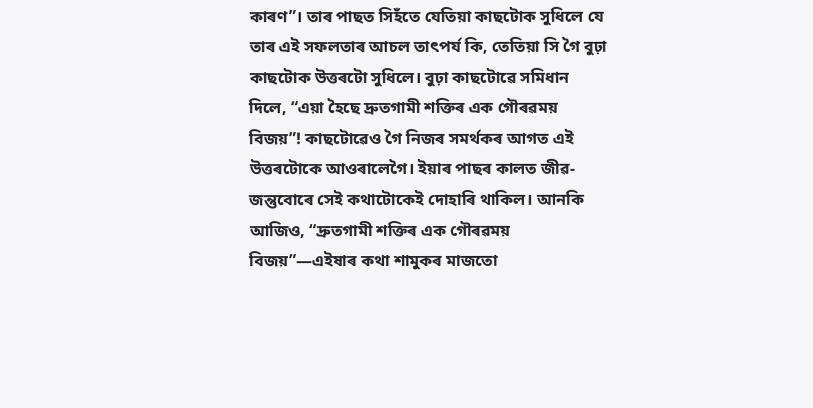কাৰণ”। তাৰ পাছত সিহঁতে যেতিয়া কাছটোক সুধিলে যে তাৰ এই সফলতাৰ আচল তাৎপৰ্য কি, তেতিয়া সি গৈ বুঢ়া কাছটোক উত্তৰটো সুধিলে। বুঢ়া কাছটোৱে সমিধান দিলে, “এয়া হৈছে দ্ৰুতগামী শক্তিৰ এক গৌৰৱময় বিজয়”! কাছটোৱেও গৈ নিজৰ সমৰ্থকৰ আগত এই উত্তৰটোকে আওৰালেগৈ। ইয়াৰ পাছৰ কালত জীৱ-জন্তুবোৰে সেই কথাটোকেই দোহাৰি থাকিল। আনকি আজিও, “দ্ৰুতগামী শক্তিৰ এক গৌৰৱময় বিজয়”—এইষাৰ কথা শামুকৰ মাজতো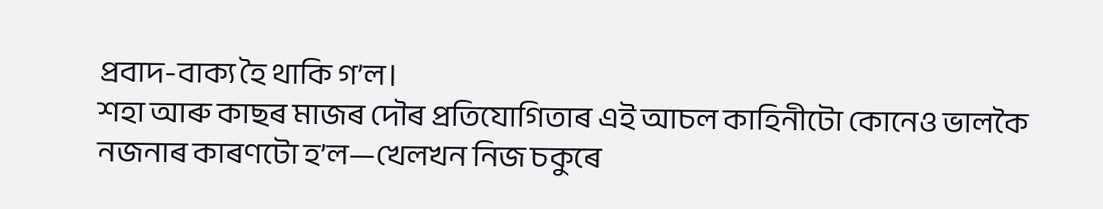প্ৰবাদ-বাক্য হৈ থাকি গ’ল।
শহা আৰু কাছৰ মাজৰ দৌৰ প্ৰতিযোগিতাৰ এই আচল কাহিনীটো কোনেও ভালকৈ নজনাৰ কাৰণটো হ’ল—খেলখন নিজ চকুৰে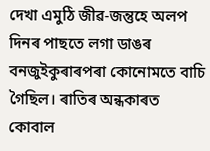দেখা এমুঠি জীৱ-জন্তুহে অলপ দিনৰ পাছতে লগা ডাঙৰ বনজুইকুৰাৰপৰা কোনোমতে বাচি গৈছিল। ৰাতিৰ অন্ধকাৰত কোবাল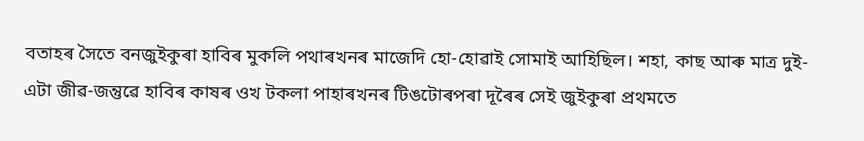বতাহৰ সৈতে বনজুইকুৰা হাবিৰ মুকলি পথাৰখনৰ মাজেদি হো-হোৱাই সোমাই আহিছিল। শহা, কাছ আৰু মাত্ৰ দুই-এটা জীৱ-জন্তুৱে হাবিৰ কাষৰ ওখ টকলা পাহাৰখনৰ টিঙটোৰপৰা দূৰৈৰ সেই জুইকুৰা প্ৰথমতে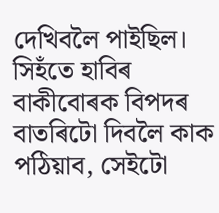দেখিবলৈ পাইছিল। সিহঁতে হাবিৰ বাকীবোৰক বিপদৰ বাতৰিটো দিবলৈ কাক পঠিয়াব, সেইটো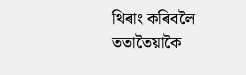থিৰাং কৰিবলৈ ততাতৈয়াকৈ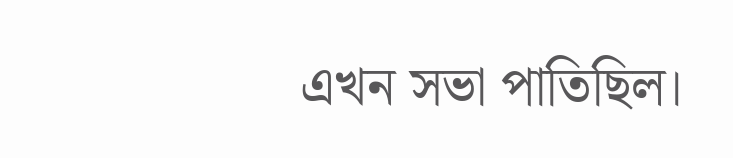এখন সভা পাতিছিল।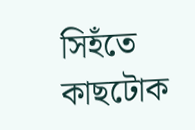সিহঁতে কাছটোক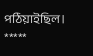পঠিয়াইছিল।
*****